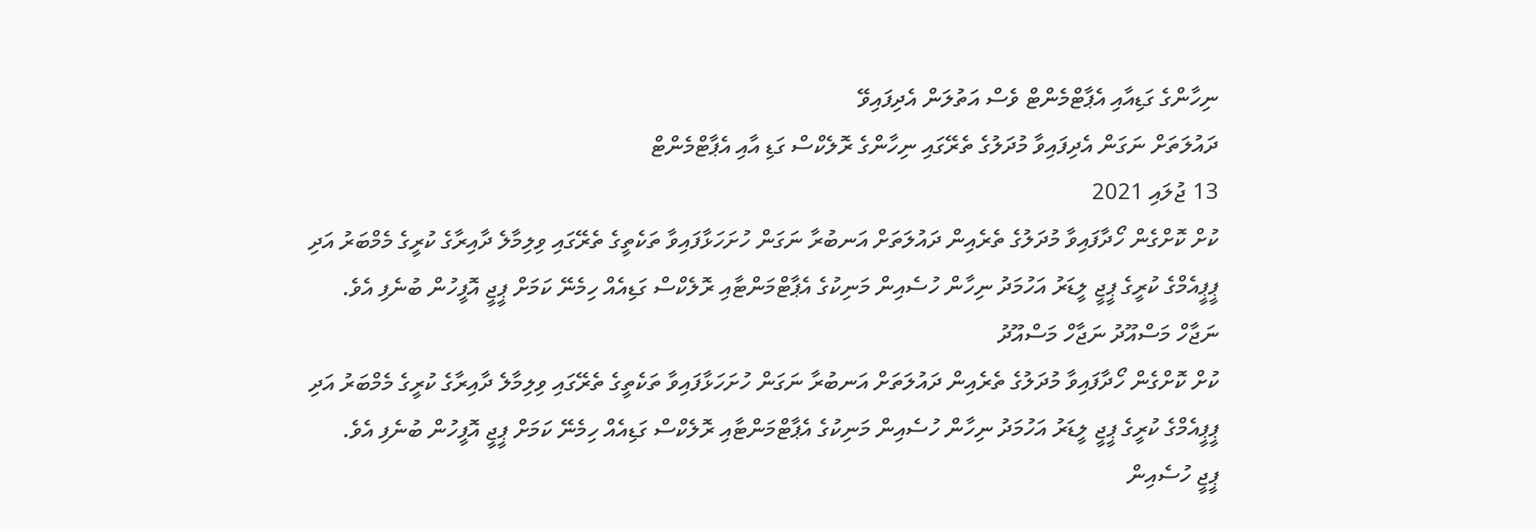ނިހާންގެ ގަޑިއާއި އެޕާޓްމެންޓް ވެސް އަތުލަން އެދިފައިވޭ
ދައުލަތަށް ނަގަން އެދިފައިވާ މުދަލުގެ ތެރޭގައި ނިހާންގެ ރޮލެކްސް ގަޑި އާއި އެޕާޓްމެންޓް
13 ޖުލައި 2021
ކުށް ކޮށްގެން ހޯދާފައިވާ މުދަލުގެ ތެރެއިން ދައުލަތަށް އަނބުރާ ނަގަން ހުށަހަޅާފައިވާ ތަކެތީގެ ތެރޭގައި ވިލިމާލެ ދާއިރާގެ ކުރީގެ މެމްބަރު އަދި ޕީޕީއެމްގެ ކުރީގެ ޕީޖީ ލީޑަރު އަހުމަދު ނިހާން ހުސެއިން މަނިކުގެ އެޕާޓްމަންޓާއި ރޮލެކްސް ގަޑިއެއް ހިމެނޭ ކަމަށް ޕީޖީ އޮފީހުން ބުނެފި އެވެ.
ނަޖާހް މަސްއޫދު ނަޖާހް މަސްއޫދު
ކުށް ކޮށްގެން ހޯދާފައިވާ މުދަލުގެ ތެރެއިން ދައުލަތަށް އަނބުރާ ނަގަން ހުށަހަޅާފައިވާ ތަކެތީގެ ތެރޭގައި ވިލިމާލެ ދާއިރާގެ ކުރީގެ މެމްބަރު އަދި ޕީޕީއެމްގެ ކުރީގެ ޕީޖީ ލީޑަރު އަހުމަދު ނިހާން ހުސެއިން މަނިކުގެ އެޕާޓްމަންޓާއި ރޮލެކްސް ގަޑިއެއް ހިމެނޭ ކަމަށް ޕީޖީ އޮފީހުން ބުނެފި އެވެ.
ޕީޖީ ހުސެއިން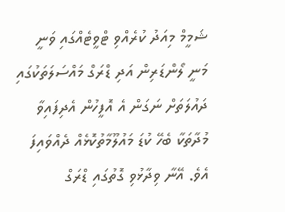ޝަމީމް މިއަދު ކުރެއްވި ޓްވީޓެއްގައި ވަނީ މަނީ ލޯންޑަރިން އަދި ޑްރަގް މައްސަލަތަކުގައި ދައުލަތަށް ނަގަން އެ އޮފީހުން އެދިފައިވާ މުދާތަކާ ބެހޭ ކުޑަ މައުލޫމާތުކޮޅެއް ދެއްވައިފަ އެވެ. އޭނާ ވިދާޅުވި ގޮތުގައި ޑްރަގް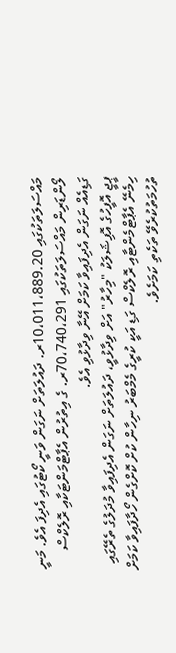މައްސަލަތަކުގައި 10،011،889.20ރ. ދައުލަތަށް ނަގަން ވަނީ ކޯޓުގައި އެދިފަ އެވެ. މަނީ ލޯންޑަރިން މައްސަލަތަކުގައި 70،740،291ރ. ގެ އިތުރުން އެޕާޓްމަންޓަކާއި ރޮލެކްސް ގަޑިއެއް ނަގަން އެދިފައިވާ ކަމަށް އޭނާ ވިދާޅުވި އެވެ.
ޕީޖީ އޮފީހުގެ އޮފިޝަލަކު "މިހާރު" އަށް ވިދާޅުވީ، ދައުލަތަށް ނަގަން އެދިފައިވާ މުދަލުގެ ތެރޭގައި ހިމެނޭ އެޕާޓްމެންޓާއި ރޮލެކްސް ގަޑި އަކީ ކުރީގެ މެމްބަރު ނިހާން ކުށް ކޮށްގެން ހޯދާފައިވާ ކަމަށް ތުހުމަތުކުރެވޭ ތަކެތި ކަމަށެވެ.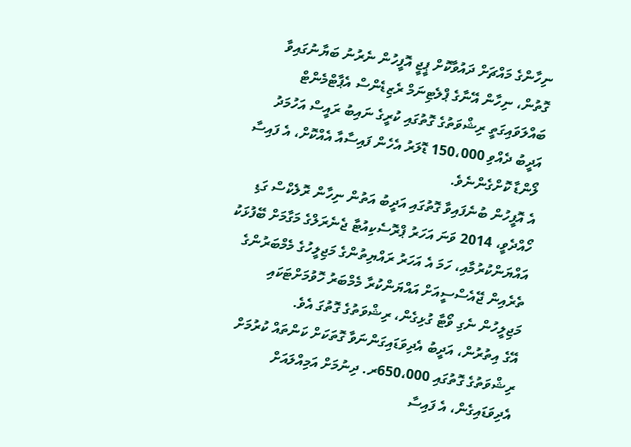ނިހާންގެ މައްޗަށް ދައުވާކޮށް ޕީޖީ އޮފީހުން ނެރުނު ބަޔާނުގައިވާ ގޮތުން، ނިހާން އޭނާގެ ޕްލެޓިނަމް ރެޒިޑެންސް އެޕާޓްމެންޓް ބައްލަވައިގަތީ ރިޝްވަތުގެ ގޮތުގައި ކުރީގެ ނައިބު ރައީސް އަހުމަދު އަދީބު ދެއްވި 150،000 ޑޮލަރު އެހެން ފައިސާއާ އެއްކޮށް، އެ ފައިސާ ލޯންޑާ ކޮށްގެންނެވެ.
އެ އޮފީހުން ބުނެފައިވާ ގޮތުގައި އަދީބު އަތުން ނިހާން ރޮލެކްސް ގަޑި ހޯއްދެވީ، 2014 ވަނަ އަހަރު ޕްރޮސެކިއުޓާ ޖެނެރަލްގެ މަގާމަށް ބޭފުޅަކު އައްޔަންކުރުމާއި، ހަމަ އެ އަހަރު ރައްޔިތުންގެ މަޖިލީހުގެ މެމްބަރުންގެ ތެރެއިން ޖޭއެސްސީއަށް އައްޔަންކުރާ މެމްބަރު ހޮވުމަށްޓަކައި މަޖިލީހުން ނެގި ވޯޓާ ގުޅިގެން، ރިޝްވަތުގެ ގޮތުގަ އެވެ.
އޭގެ އިތުރުން، އަދީބު އެދިވަޑައިގަންނަވާ ގޮތަކަށް ކަންތައް ކުރުމަށް ރިޝްވަތުގެ ގޮތުގައި 650،000ރ. ދިނުމަށް އަމިއްލައަށް އެދިވަޑައިގެން، އެ ފައިސާ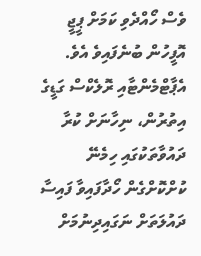ވެސް ހޯއްދެވި ކަމަށް ޕީޖީ އޮފީހުން ބުނެފައިވެ އެވެ.
އެޕާޓްމެންޓާއި ރޮލެކްސް ގަޑީގެ އިތުރުން، ނިހާނަށް ކުރާ ދައުވާތަކުގައި ހިމެނޭ ކުށްކޮށްގެން ހޯދާފައިވާ ފައިސާ ދައުލަތަށް ނަގައިދިނުމަށް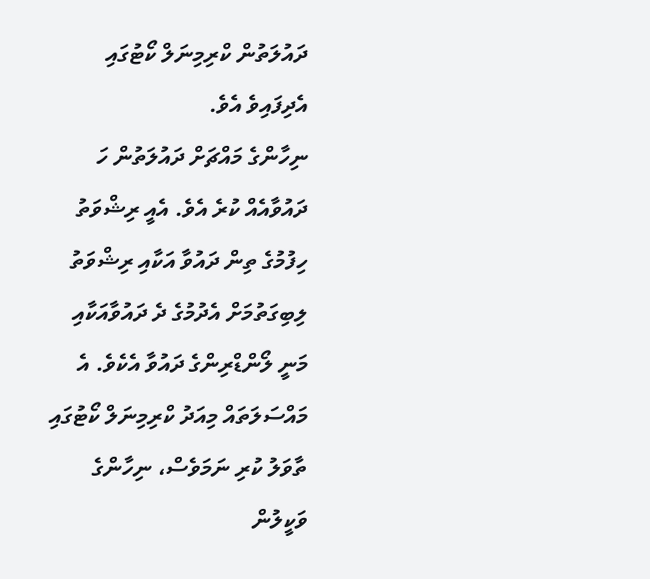ދައުލަތުން ކްރިމިނަލް ކޯޓުގައި އެދިފައިވެ އެވެ.
ނިހާންގެ މައްޗަށް ދައުލަތުން ހަ ދައުވާއެއް ކުރެ އެވެ. އެއީ ރިޝްވަތު ހިފުމުގެ ތިން ދައުވާ އަކާއި ރިޝްވަތު ލިބިގަތުމަށް އެދުމުގެ ދެ ދައުވާއަކާއި މަނީ ލޯންޑްރިންގެ ދައުވާ އެކެވެ. އެ މައްސަލަތައް މިއަދު ކްރިމިނަލް ކޯޓުގައި ތާވަލު ކުރި ނަމަވެސް، ނިހާންގެ ވަކީލުން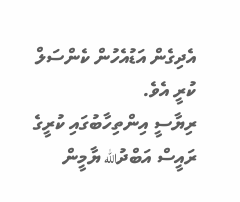އެދިގެން އަޑުއެހުން ކެންސަލް ކުރީ އެވެ.
ރިޔާސީ އިންތިހާބުގައި ކުރީގެ ރައީސް އަބްދުالله ޔާމީން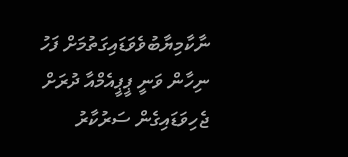ނާކާމިޔާބުވެވަޑައިގަތުމަށް ފަހު ނިހާން ވަނީ ޕީޕީއެމްއާ ދުރަށް ޖެހިވަޑައިގެން ސަރުކާރު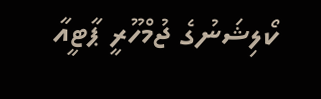ކޯލިޝަނުގެ ޖުމްހޫރީ ޕާޓީއާ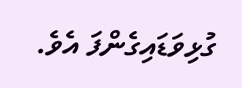ގުޅިވަޑައިގެންފަ އެވެ.